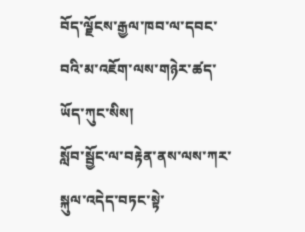བོད་ལྗོངས་རྒྱལ་ཁབ་ལ་དབང་བའི་མ་འཇོག་ལས་གཉེར་ཚད་ཡོད་ཀུང་སིས།
སློབ་སྦྱོང་ལ་བརྟེན་ནས་ལས་ཀར་སྐུལ་འདེད་བཏང་སྟེ་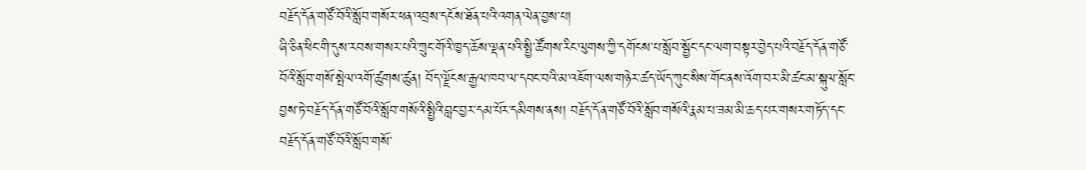བརྗོད་དོན་གཙོ་བོའི་སློབ་གསོར་ཕན་འབྲས་དངོས་ཐོན་པའི་འགན་ལེན་བྱས་པ།
ཞི་ཅིན་ཕིང་གི་དུས་རབས་གསར་པའི་ཀྲུང་གོའི་ཁྱད་ཆོས་ལྡན་པའི་སྤྱི་ཚོགས་རིང་ལུགས་ཀྱི་དགོངས་པ་སློབ་སྦྱོང་དང་ལག་བསྟར་བྱེད་པའི་བརྗོད་དོན་གཙོ་བོའི་སློབ་གསོ་སྤེལ་འགོ་ཚུགས་ཚུན། བོད་ལྗོངས་རྒྱལ་ཁབ་ལ་དབང་བའི་མ་འཇོག་ལས་གཉེར་ཚད་ཡོད་ཀུང་སིས་གོང་ནས་འོག་བར་མི་ཚང་མ་སྐུལ་སློང་བྱས་ཏེ་བརྗོད་དོན་གཙོ་བོའི་སློབ་གསོའི་སྤྱིའི་བླང་བྱར་དམ་པོར་དམིགས་ནས། བརྗོད་དོན་གཙོ་བོའི་སློབ་གསོའི་རྣམ་པ་ཟམ་མི་ཆད་པར་གསར་གཏོད་དང་བརྗོད་དོན་གཙོ་བོའི་སློབ་གསོ་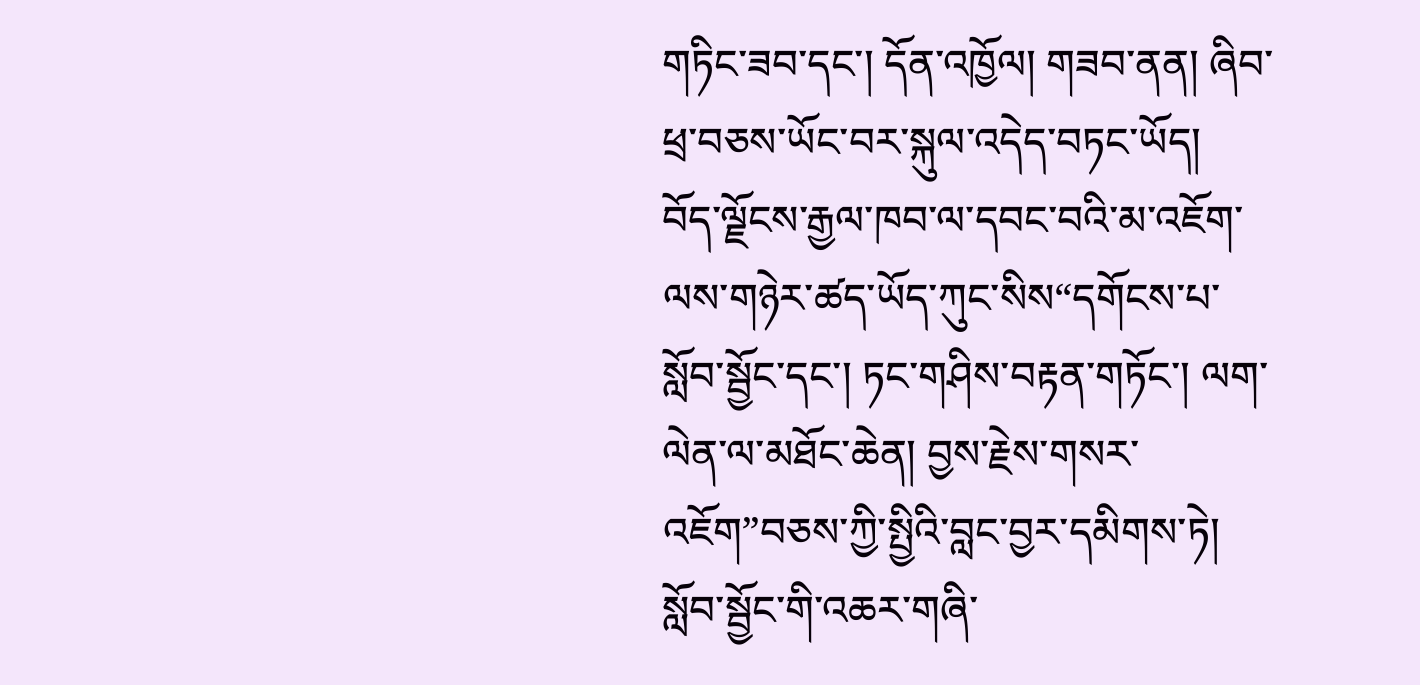གཏིང་ཟབ་དང་། དོན་འཁྱོལ། གཟབ་ནན། ཞིབ་ཕྲ་བཅས་ཡོང་བར་སྐུལ་འདེད་བཏང་ཡོད།
བོད་ལྗོངས་རྒྱལ་ཁབ་ལ་དབང་བའི་མ་འཇོག་ལས་གཉེར་ཚད་ཡོད་ཀུང་སིས“དགོངས་པ་སློབ་སྦྱོང་དང་། ཏང་གཤིས་བརྟན་གཏོང་། ལག་ལེན་ལ་མཐོང་ཆེན། བྱས་རྗེས་གསར་འཇོག”བཅས་ཀྱི་སྤྱིའི་བླང་བྱར་དམིགས་ཏེ། སློབ་སྦྱོང་གི་འཆར་གཞི་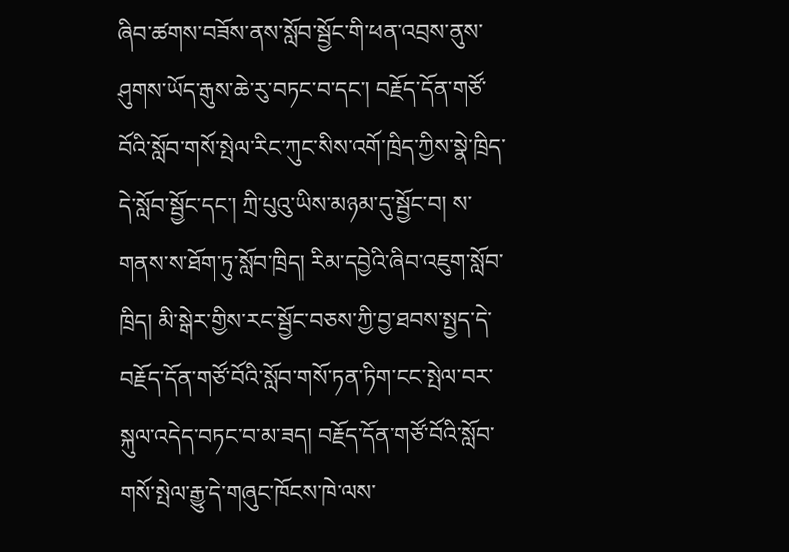ཞིབ་ཚགས་བཟོས་ནས་སློབ་སྦྱོང་གི་ཕན་འབྲས་ནུས་ཤུགས་ཡོད་རྒུས་ཆེ་རུ་བཏང་བ་དང་། བརྗོད་དོན་གཙོ་བོའི་སློབ་གསོ་སྤེལ་རིང་ཀུང་སིས་འགོ་ཁྲིད་ཀྱིས་སྣེ་ཁྲིད་དེ་སློབ་སྦྱོང་དང་། ཀྲི་པུའུ་ཡིས་མཉམ་དུ་སྦྱོང་བ། ས་གནས་ས་ཐོག་ཏུ་སློབ་ཁྲིད། རིམ་དབྱེའི་ཞིབ་འཇུག་སློབ་ཁྲིད། མི་སྒེར་གྱིས་རང་སྦྱོང་བཅས་ཀྱི་བྱ་ཐབས་སྤྱད་དེ་བརྗོད་དོན་གཙོ་བོའི་སློབ་གསོ་ཏན་ཏིག་ངང་སྤེལ་བར་སྐུལ་འདེད་བཏང་བ་མ་ཟད། བརྗོད་དོན་གཙོ་བོའི་སློབ་གསོ་སྤེལ་རྒྱུ་དེ་གཞུང་ཁོངས་ཁེ་ལས་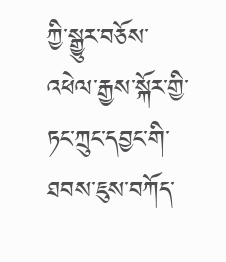ཀྱི་སྒྱུར་བཅོས་འཕེལ་རྒྱས་སྐོར་གྱི་ཏང་ཀྲུང་དབྱང་གི་ཐབས་ཇུས་བཀོད་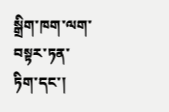སྒྲིག་ཁག་ལག་བསྟར་ཏན་ཏིག་དང་།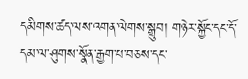དམིགས་ཚད་ལས་འགན་ལེགས་སྒྲུབ། གཉེར་སྐྱོང་དང་དོ་དམ་ལ་ཤུགས་སྣོན་རྒྱག་པ་བཅས་དང་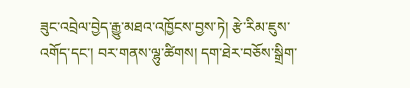ཟུང་འབྲེལ་བྱེད་རྒྱུ་མཐའ་འཁྱོངས་བྱས་ཏེ། རྩེ་རིམ་ཇུས་འགོད་དང་། བར་གནས་ལྷུ་ཚིགས། དག་ཐེར་བཅོས་སྒྲིག་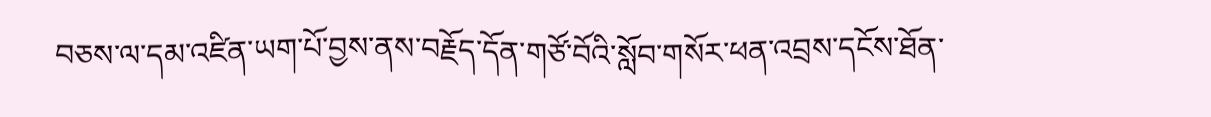བཅས་ལ་དམ་འཛིན་ཡག་པོ་བྱས་ནས་བརྗོད་དོན་གཙོ་བོའི་སློབ་གསོར་ཕན་འབྲས་དངོས་ཐོན་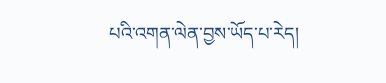པའི་འགན་ལེན་བྱས་ཡོད་པ་རེད།